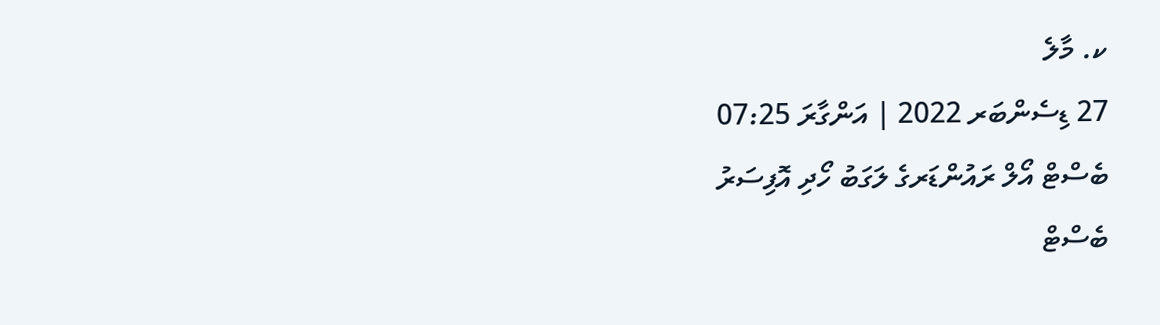ކ. މާލެ
27 ޑިސެންބަރ 2022 | އަންގާރަ 07:25
ބެސްޓް އޯލް ރައުންޑަރގެ ލަގަބު ހޯދި އޮފިސަރު
ބެސްޓް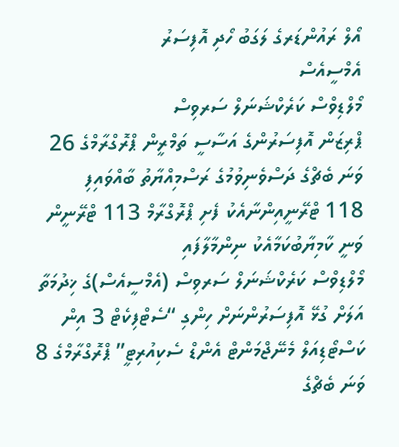އޯލް ރައުންޑަރގެ ލަގަބު ހޯދި އޮފިސަރު
އެމްސީއެސް
މޯލްޑިވްސް ކަރެކްޝަނަލް ސަރވިސް
ޕްރިޒަން އޮފިސަރުންގެ އަސާސީ ތަމްރީން ޕްރޮގްރާމްގެ 26 ވަނަ ބެޗްގެ ދަސްވެނިވުމުގެ ރަސްމިއްޔާތު ބާއްވައިފި
118 ޓްރޭނީއިންނާއެކު ފެށި ޕްރޮގްރާމް 113 ޓްރޭނީން ވަނީ ކާމިޔާބުކަމާއެކު ނިންމާލާފައި
މޯލްޑިވްސް ކަރެކްޝަނަލް ސަރވިސް (އެމްސީއެސް)ގެ ޚިދުމަތާ އަލަށް ގުޅޭ އޮފިސަރުންނަށް ހިންގި “ސެޓްފިކެޓް 3 އިން ކަސްޓޯޑިއަލް މެނޭޖްމަންޓް އެންޑް ސެކިއުރިޓީ” ޕްރޮގްރާމްގެ 8 ވަނަ ބެޗްގެ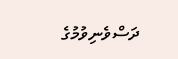ދަސްވެނިވުމުގެ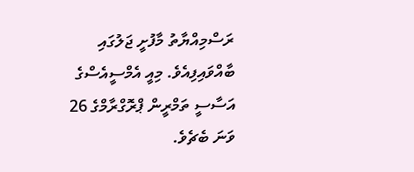ރަސްމިއްޔާތު މާފުށީ ޖަލުގައި ބާއްވައިފިއެވެ. މިއީ އެމްސީއެސްގެ އަސާސީ ތަމްރީން ޕްރޮގްރާމްގެ 26 ވަނަ ބެޗެވެ.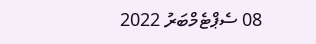08 ސެޕްޓެމްބަރު 2022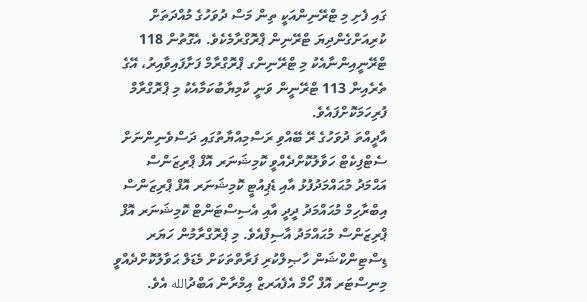ގައި ފެށި މި ޓްރޭނިންއަކީ ތިން މަސް ދުވަހުގެ މުއްދަތަށް ކުރިއަށްގެންދިޔަ ޓްރޭނިން ޕްރޮގްރާމެކެވެ. އެގޮތުން 118 ޓްރޭނީއިންނާއެކު މި ޓްރޭނިންގ ޕްރޮގްރާމް ފަށާފައިވާއިރު، އޭގެ ތެރެއިން 113 ޓްރޭނީން ވަނީ ކާމިޔާބުކަމާއެކު މި ޕްރޮގްރާމް ފުރިހަމަކޮށްފައެވެ.
އާދީއްތަ ދުވަހުގެ ރޭ ބޭއްވި ރަސްމިއްޔާތުގައި ދަސްވެނިންނަށް ސެޓްފިކެޓް ހަވާލުކޮށްދެއްވީ ކޮމިޝަނަރ އޮފް ޕްރިޒަންސް އަޙްމަދު މުޙައްމަދުފުޅު އާއި ޑެޕިއުޓީ ކޮމިޝަނަރ އޮފް ޕްރިޒަންސް އިބްރާހިމް މުޙައްމަދު ދީދީ އާއި އެސިސްޓަންޓް ކޮމިޝަނަރ އޮފް ޕްރިޒަންސް މުޙައްމަދު އާސިފްއެވެ. މި ޕްރޮގްރާމުން ހަޔަރ ޑިސްޓިންކްޝަން ހާޞިލްކުރި ފަރާތްތަކަށް މެޑަލް ޙަވާލުކޮށްދެއްވީ މިނިސްޓަރ އޮފް ހޯމް އެފެއަރޒް އިމްރާން އަބްދުالله އެވެ.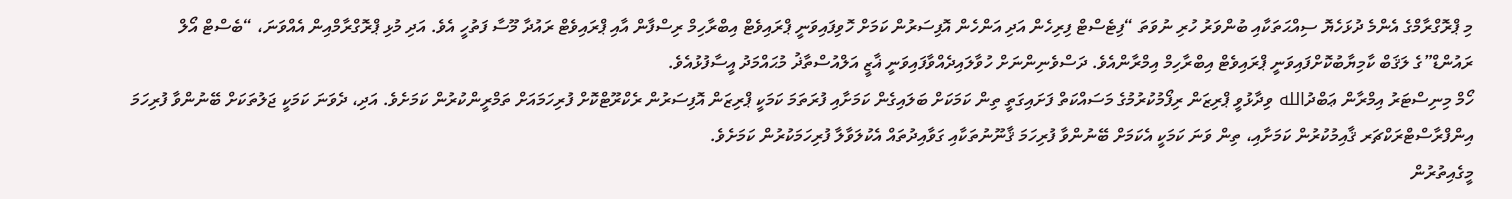މި ޕްރޮގްރާމްގެ އެންމެ ދުޅަހެޔޮ ސިއްޙަތަކާއި ބުންވަރު ހުރި ނުވަތަ “ފިޓެސްޓް ފިރިހެން އަދި އަންހެން އޮފިސަރުން ކަމަށް ހޮވިފައިވަނީ ޕްރައިވެޓް އިބްރާހިމް ރިސްފާން އާއި ޕްރައިވެޓް ރައުދާ މޫސާ ފަތުހީ އެވެ. އަދި މުޅި ޕްރޮގްރާމްއިން އެއްވަނަ، “ބެސްޓް އޯލް ރައުންޑް”ގެ ލަޤަބް ކާމިޔާބުކޮށްފައިވަނީ ޕްރައިވެޓް އިބްރާހިމް އިމްރާންއެވެ. ދަސްވެނިންނަށް ހުވާލައިދެއްވާފައިވަނީ ޣާޒީ އަލްއުސްތާޛު މުޙައްމަދު އީސާފުޅުއެވެ.
ހޯމް މިނިސްޓަރު އިމްރާން ޢަބްދުالله ވިދާޅުވީ ޕްރިޒަން ރިފޯމުކުރުމުގެ މަސައްކަތް ފަށައިގަތީ ތިން ކަމަކަށް ބަލައިގެން ކަމަށާއި ފުރަތަމަ ކަމަކީ ޕްރިޒަން އޮފިސަރުން ރެކްރޫޓްކޮށް ފުރިހަމައަށް ތަމްރީންކުރުން ކަމަށެވެ. އަދި، ދެވަނަ ކަމަކީ ޖަލުތަކަށް ބޭނުންވާ ފުރިހަމަ އިންފްރާސްޓްރަކްޗަރ ޤާއިމުކުރުން ކަމަށާއި، ތިން ވަނަ ކަމަކީ އެކަމަށް ބޭނުންވާ ފުރިހަމަ ޤާނޫނުތަކާއި ގަވާއިދުތައް އެކުލަވާލާ ފުރިހަމަކުރުން ކަމަށެވެ.
މީގެއިތުރުން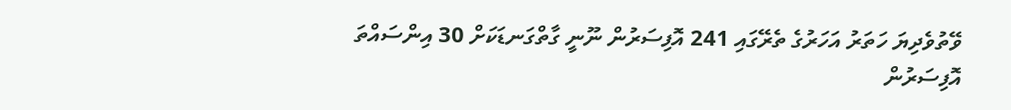ވޭތުވެދިޔަ ހަތަރު އަހަރުގެ ތެރޭގައި 241 އޮފިސަރުން ނޫނީ ގާތްގަނޑަކަށް 30 އިންސައްތަ އޮފިސަރުން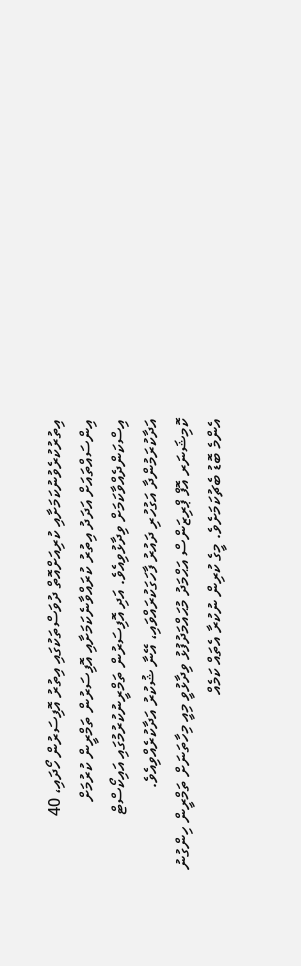އިތުރުކުރެވުނުކަމަށާއި ކުރިއަށްއޮތް ދުވަސްތަކުގައި އިތުރު އޮފިސަރުން ހޯދައި، 40 އިންސައްތައަށް އަދަދު އިތުރު ކުރައްވާނެކަމަށާއި އޮފިސަރުން ތަމްރީން ކުރުމަށް އިސްކަންދެއްވާކަމަށް ވިދާޅުވިއެވެ. އަދި އޮފިސަރުން ތަމްރީނުކުރުމުގައި އައިކޯސްޓް އަދާކުރަމުންދާ އަގުހުރި ދައުރު ފާހަގަކުރައްވައި، އޭނާ ޝުކުރު އަދާކުރެއްވިއެވެ.
ކޮމިޝަނަރ އޮފް ޕްރިޒަންސް އަޙްމަދު މުޙައްމަދުފުޅު ވިދާޅުވީ މިއީ މިހާތަނަށް ތަމްރީން ހިންގުނު އެންމެ ބޮޑު ބެޗުކަމަށެވެ. މީގެ ކުރިން ނުކުރާ އެތައް ކަމެއް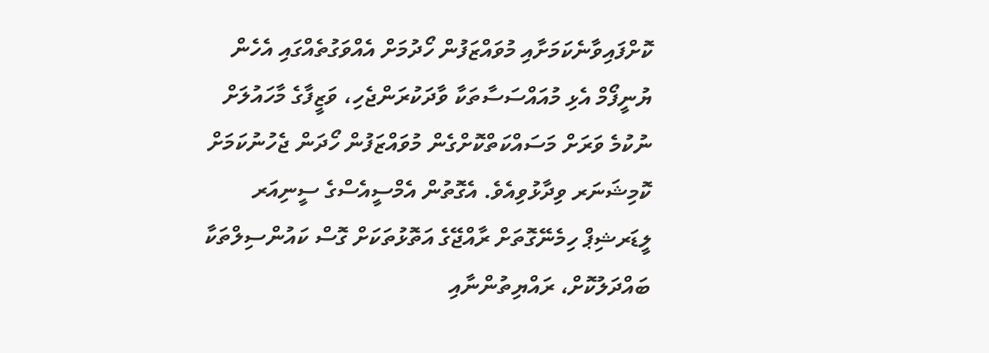ކޮށްފައިވާނެކަމަށާއި މުވައްޒަފުން ހޯދުމަށް އެއްވަގުތެއްގައި އެހެން ޔުނީފޯމް އެޅި މުއައްސަސާތަކާ ވާދަކުރަންޖެހި، ވަޒީފާގެ މާހައުލަށް ނުކުމެ ވަރަށް މަސައްކަތްކޮށްގެން މުވައްޒަފުން ހޯދަން ޖެހުނުކަމަށް ކޮމިޝަނަރ ވިދާޅުވިއެވެ. އެގޮތުން އެމްސީއެސްގެ ސީނިއަރ ލީޑަރޝިޕް ހިމެނޭގޮތަށް ރާއްޖޭގެ އަތޮޅުތަކަށް ގޮސް ކައުންސިލްތަކާ ބައްދަލުކޮށް، ރައްޔިތުންނާއި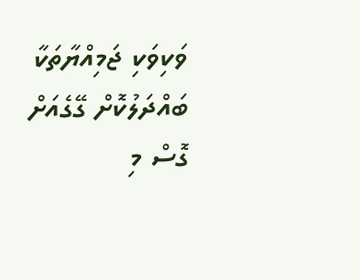ވަކިވަކި ޖަމިއްޔާތަކާ ބައްދަލުކޮށް ގޭގެއަށް ގޮސް މި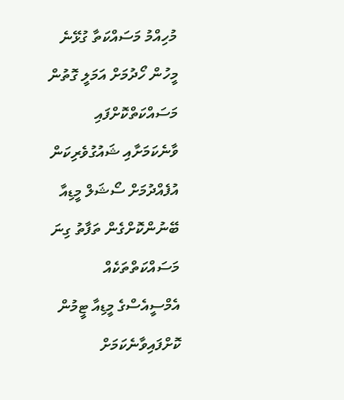މުހިއްމު މަސައްކަތާ ގުޅޭނެ މީހުން ހޯދުމަށް އަމަލީ ގޮތުން މަސައްކަތްކޮށްފައި ވާނެކަމަށާއި ޝައުގުވެރިކަން އުފެއްދުމަށް ސޯޝަލް މީޑިއާ ބޭނުންކޮށްގެން ތަފާތު ގިނަ މަސައްކަތްތަކެއް އެމްސީއެސްގެ މީޑިއާ ޓީމުން ކޮށްފައިވާނެކަމަށް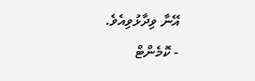އޭނާ ވިދާޅުވިއެވެ.
- ކޮމެންޓް